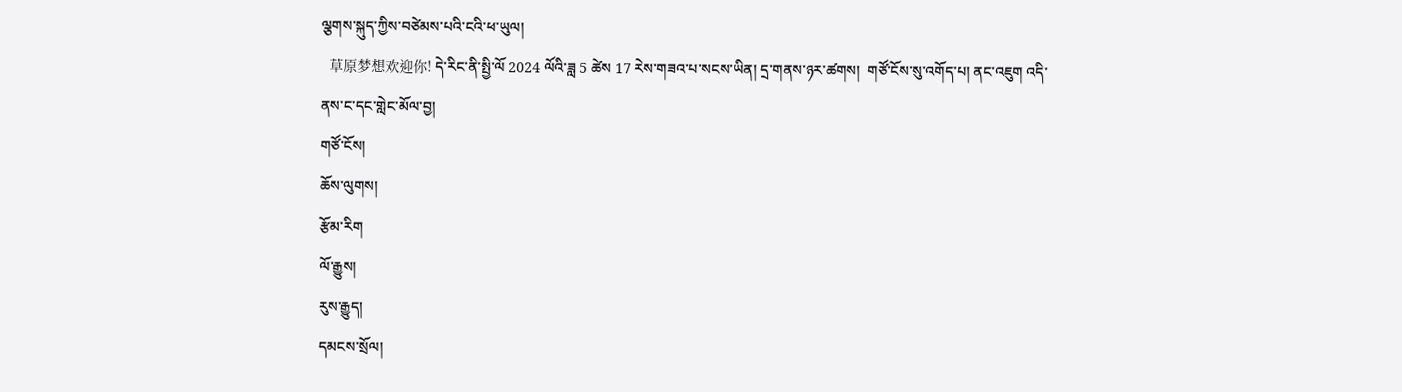ལྕགས་སྐུད་ཀྱིས་བཙེམས་པའི་ངའི་ཕ་ཡུལ།
  草原梦想欢迎你! དེ་རིང་ནི་སྤྱི་ལོ 2024 ལོའི་ཟླ 5 ཚེས 17 རེས་གཟའ་པ་སངས་ཡིན། དྲ་གནས་ཉར་ཚགས།  གཙོ་ངོས་སུ་འགོད་པ། ནང་འཇུག འདི་ནས་ང་དང་གླེང་མོལ་བྱ།
གཙོ་ངོས།
ཆོས་ལུགས།
རྩོམ་རིག
ལོ་རྒྱུས།
རུས་རྒྱུད།
དམངས་སྲོལ།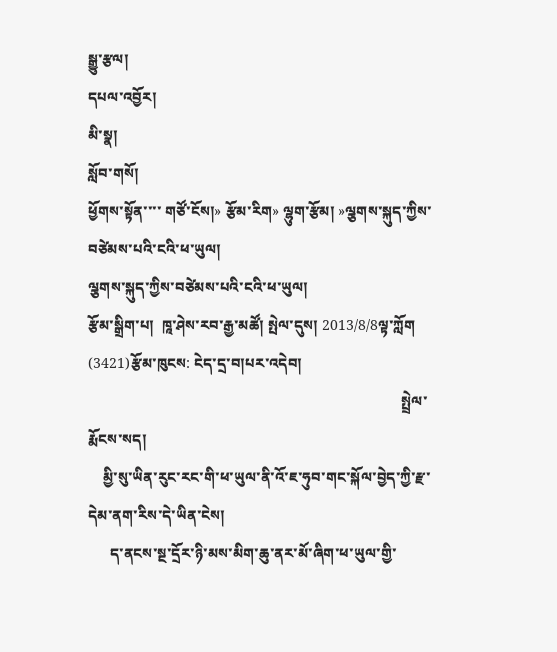སྒྱུ་རྩལ།
དཔལ་འབྱོར།
མི་སྣ།
སློབ་གསོ།
ཕྱོགས་སྟོན་་་་ གཙོ་ངོས།» རྩོམ་རིག» ལྷུག་རྩོམ། »ལྕགས་སྐུད་ཀྱིས་བཙེམས་པའི་ངའི་ཕ་ཡུལ།
ལྕགས་སྐུད་ཀྱིས་བཙེམས་པའི་ངའི་ཕ་ཡུལ།
རྩོམ་སྒྲིག་པ།  ཁཱ་ཤེས་རབ་རྒྱ་མཚོ། སྤེལ་དུས། 2013/8/8ལྟ་ཀློག (3421)རྩོམ་ཁུངས: ངེད་དྲ་བ།པར་འདེབ།
                                                                                      སྤྲེལ་རྨོངས་སད།
    མྱི་སུ་ཡིན་རུང་རང་གི་ཕ་ཡུལ་ནི་འོ་ཇ་ཧུབ་གང་སྐོལ་བྱེད་ཀྱི་རྫ་དེམ་ནག་རིས་དེ་ཡིན་ངེས།
      ད་ནངས་སྔ་དྲོར་ཉི་མས་མིག་ཆུ་ནར་མོ་ཞིག་ཕ་ཡུལ་གྱི་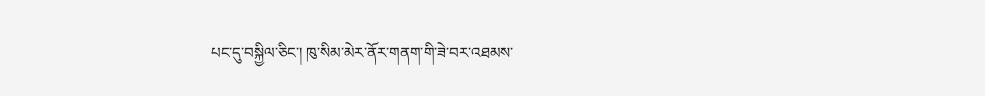པང་དུ་བསྐྱིལ་ཅིང་། ཁུ་སིམ་མེར་ནོར་གནག་གི་ཟེ་བར་འཐམས་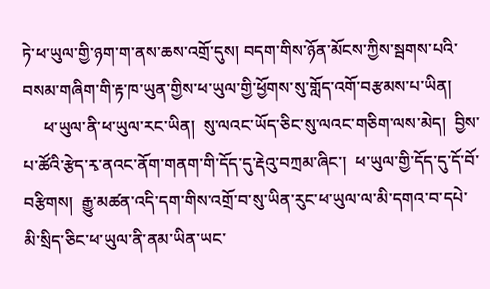ཏེ་ཕ་ཡུལ་གྱི་ཉག་ག་ནས་ཆས་འགྲོ་དུས། བདག་གིས་ཉོན་མོངས་ཀྱིས་སྦགས་པའི་བསམ་གཞིག་གི་རྟ་ཁ་ཡུན་གྱིས་ཕ་ཡུལ་གྱི་ཕྱོགས་སུ་གློད་འགོ་བརྩམས་པ་ཡིན།
     ཕ་ཡུལ་ནི་ཕ་ཡུལ་རང་ཡིན།  སུ་ལའང་ཡོད་ཅིང་སུ་ལའང་གཅིག་ལས་མེད།  བྱིས་པ་ཚོའི་རྩེད་རྭ་ནའང་ནོག་གནག་གི་དོད་དུ་རྡེའུ་བཀྲམ་ཞིང་།  ཕ་ཡུལ་གྱི་དོད་དུ་དོ་བོ་བརྩིགས།  རྒྱུ་མཚན་འདི་དག་གིས་འགྲོ་བ་སུ་ཡིན་རུང་ཕ་ཡུལ་ལ་མི་དགའ་བ་དཔེ་མི་སྲིད་ཅིང་ཕ་ཡུལ་ནི་ནམ་ཡིན་ཡང་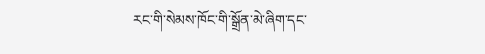རང་གི་སེམས་ཁོང་གི་སྒྲོན་མེ་ཞིག་དང་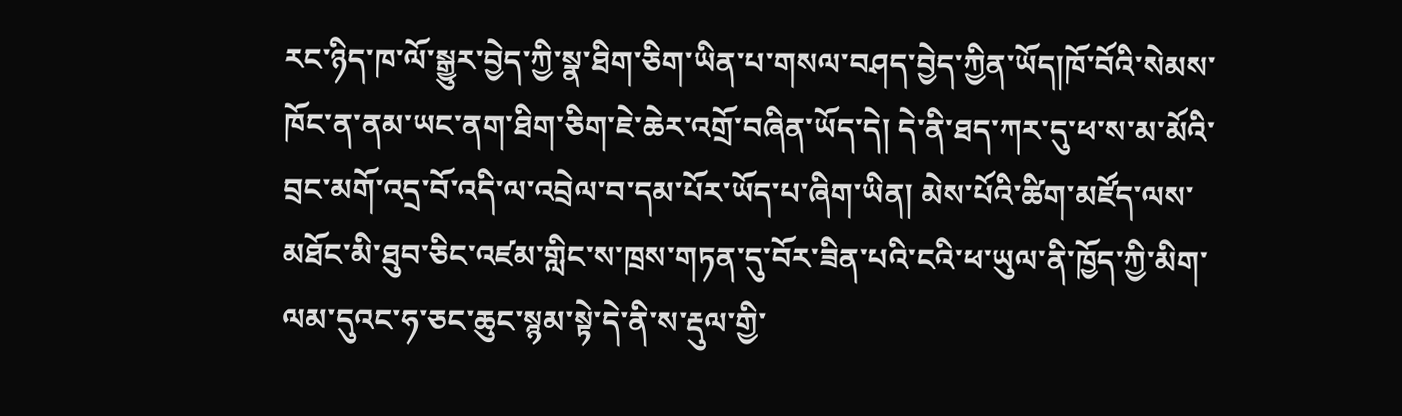རང་ཉིད་ཁ་ལོ་སྒྱུར་བྱེད་ཀྱི་སྣ་ཐིག་ཅིག་ཡིན་པ་གསལ་བཤད་བྱེད་ཀྱིན་ཡོད།ཁོ་བོའི་སེམས་ཁོང་ན་ནམ་ཡང་ནག་ཐིག་ཅིག་ཇེ་ཆེར་འགྲོ་བཞིན་ཡོད་དེ། དེ་ནི་ཐད་ཀར་དུ་ཕ་ས་མ་མོའི་བྲང་མགོ་འདྲ་བོ་འདི་ལ་འབྲེལ་བ་དམ་པོར་ཡོད་པ་ཞིག་ཡིན། མེས་པོའི་ཚིག་མཛོད་ལས་མཐོང་མི་ཐུབ་ཅིང་འཛམ་གླིང་ས་ཁྲས་གཏན་དུ་བོར་ཟིན་པའི་ངའི་ཕ་ཡུལ་ནི་ཁྱོད་ཀྱི་མིག་ལམ་དུའང་ཧ་ཅང་ཆུང་སྙམ་སྟེ་དེ་ནི་ས་རྡུལ་གྱི་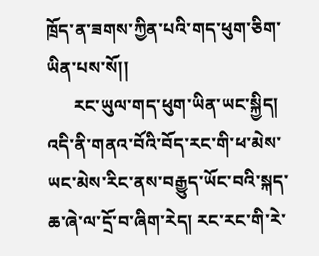ཁྲོད་ན་ཟགས་ཀྱིན་པའི་གད་ཕུག་ཅིག་ཡིན་པས་སོ།།
      རང་ཡུལ་གད་ཕུག་ཡིན་ཡང་སྐྱིད། འདི་ནི་གནའ་བོའི་བོད་རང་གི་ཕ་མེས་ཡང་མེས་རིང་ནས་བརྒྱུད་ཡོང་བའི་སྐད་ཆ་ཞེ་ལ་དྲོ་བ་ཞིག་རེད། རང་རང་གི་རེ་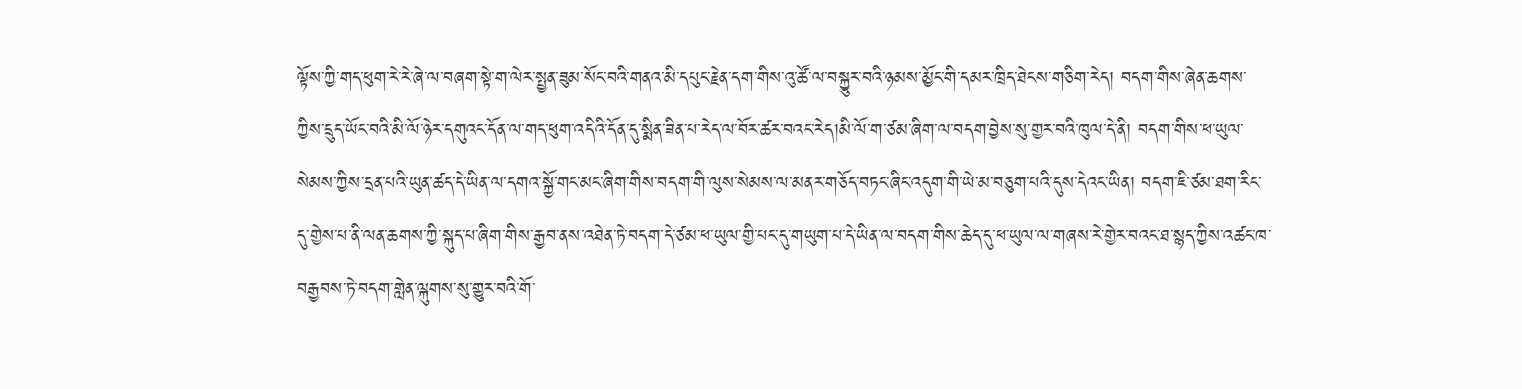ལྟོས་ཀྱི་གད་ཕུག་རེ་རེ་ཞེ་ལ་བཞག་སྟེ་ག་ལེར་སྤྱན་ཟུམ་སོང་བའི་གནའ་མི་དཔུང་རྗེན་དག་གིས་འུ་ཚོ་ལ་བསྐྱུར་བའི་ཉམས་མྱོང་གི་དམར་ཁྲིད་ཐེངས་གཅིག་རེད། བདག་གིས་ཞེན་ཆགས་ཀྱིས་དྲུད་ཡོང་བའི་མི་ལོ་ཉེར་དགུའང་དོན་ལ་གད་ཕུག་འདིའི་དོན་དུ་སྨིན་ཟིན་པ་རེད་ལ་བོར་ཚར་བའང་རེད།མི་ལོ་ག་ཙམ་ཞིག་ལ་བདག་བྱེས་སུ་གྱར་བའི་ཁུལ་དེ་ནི། བདག་གིས་ཕ་ཡུལ་སེམས་ཀྱིས་དྲན་པའི་ཡུན་ཚད་དེ་ཡིན་ལ་དགའ་སྐྱོ་གང་མང་ཞིག་གིས་བདག་གི་ལུས་སེམས་ལ་མནར་གཅོད་བཏང་ཞིང་འདུག་གི་ཡེ་མ་བཅུག་པའི་དུས་དེའང་ཡིན། བདག་ཇི་ཙམ་ཐག་རིང་དུ་གྱེས་པ་ནི་ལན་ཆགས་ཀྱི་སྐུད་པ་ཞིག་གིས་རྒྱབ་ནས་འཐེན་ཏེ་བདག་དེ་ཙམ་ཕ་ཡུལ་གྱི་པང་དུ་གཡུག་པ་དེ་ཡིན་ལ་བདག་གིས་ཆེད་དུ་ཕ་ཡུལ་ལ་གཞས་རེ་གྱེར་བའང་ཐ་སྙད་ཀྱིས་འཚང་ཁ་བརྒྱབས་ཏེ་བདག་གླེན་ལྐུགས་སུ་གྱུར་བའི་གོ་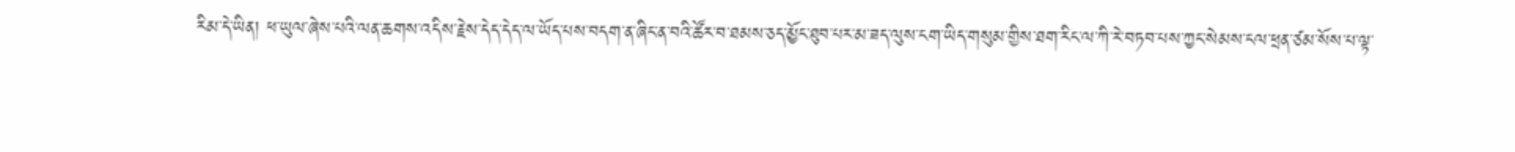རིམ་དེ་ཡིན། ཕ་ཡུལ་ཞེས་པའི་ལན་ཆགས་འདིས་རྗེས་དེད་དེད་ལ་ཡོད་པས་བདག་ན་ཞིང་ན་བའི་ཚོར་བ་ཐམས་ཅད་མྱོང་ཐུབ་པར་མ་ཟད་ལུས་ངག་ཡིད་གསུམ་གྱིས་ཐག་རིང་ལ་ཀི་རེ་བཏབ་པས་ཀྱང་སེམས་ངལ་ཕྲན་ཙམ་སོས་པ་ལྟ་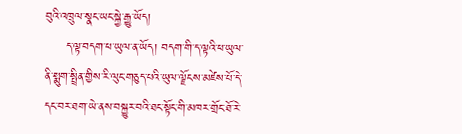བུའི་འཁྲུལ་སྣང་ཡང་སྐྱེ་རྒྱུ་ཡོད།
     ད་ལྟ་བདག་ཕ་ཡུལ་ན་ཡོད། བདག་གི་ད་ལྟའི་ཕ་ཡུལ་ནི་སྨུག་སྤྲིན་གྱིས་རི་ལུང་གཅུད་པའི་ཡུལ་ལྗོངས་མཛེས་པོ་དེ་དང་བར་ཐག་ཡེ་ནས་བསྐྱུར་བའི་ཐང་སྟོང་གི་མཁར་གྲོང་ཐོ་རེ་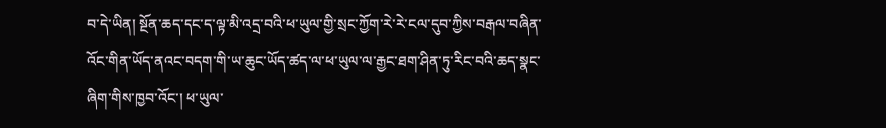བ་དེ་ཡིན། སྔོན་ཆད་དང་ད་ལྟ་མི་འདྲ་བའི་ཕ་ཡུལ་གྱི་སྲང་ཀྱོག་རེ་རེ་ངལ་དུབ་ཀྱིས་བརྒལ་བཞིན་འོང་གིན་ཡོད་ནའང་བདག་གི་ཡ་ཆུང་ཡོད་ཚད་ལ་ཕ་ཡུལ་ལ་རྒྱང་ཐག་ཤིན་ཏུ་རིང་བའི་ཆད་སྣང་ཞིག་གིས་ཁྱབ་འོང་། ཕ་ཡུལ་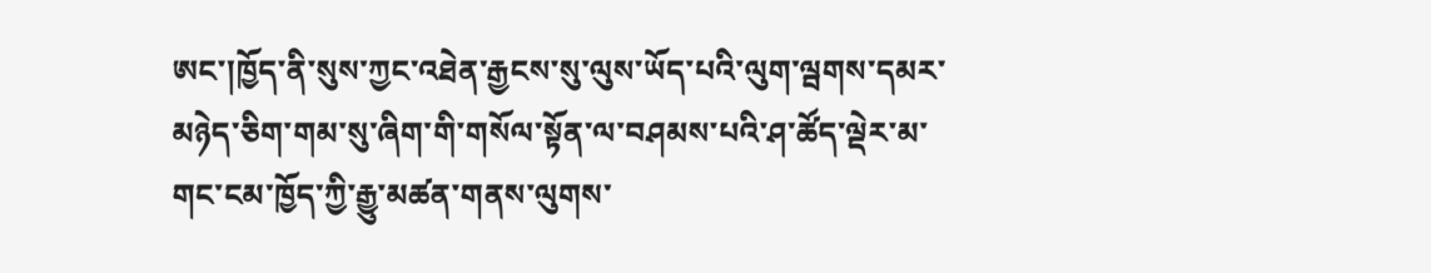ཨང་།ཁྱོད་ནི་སུས་ཀྱང་འཐེན་རྒྱངས་སུ་ལུས་ཡོད་པའི་ལུག་ལྦགས་དམར་མཉེད་ཅིག་གམ་སུ་ཞིག་གི་གསོལ་སྟོན་ལ་བཤམས་པའི་ཤ་ཚོད་ལྡེར་མ་གང་ངམ་ཁྱོད་ཀྱི་རྒྱུ་མཚན་གནས་ལུགས་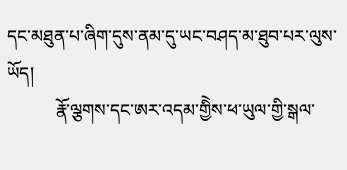དང་མཐུན་པ་ཞིག་དུས་ནམ་དུ་ཡང་བཤད་མ་ཐུབ་པར་ལུས་ཡོད།
           རྣོ་ལྕགས་དང་ཨར་འདམ་གྱིེས་ཕ་ཡུལ་གྱི་སྒལ་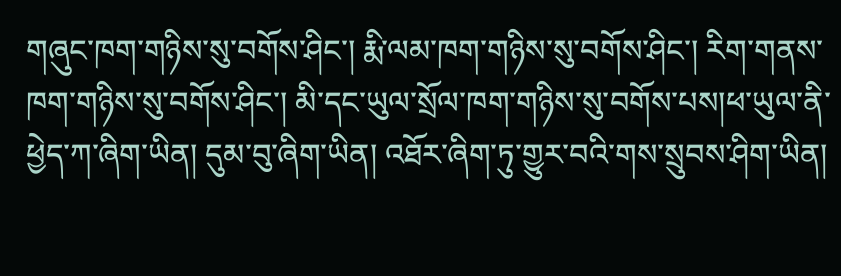གཞུང་ཁག་གཉིས་སུ་བགོས་ཤིང་། རྨི་ལམ་ཁག་གཉིས་སུ་བགོས་ཤིང་། རིག་གནས་ཁག་གཉིས་སུ་བགོས་ཤིང་། མི་དང་ཡུལ་སྲོལ་ཁག་གཉིས་སུ་བགོས་པས།ཕ་ཡུལ་ནི་ཕྱེད་ཀ་ཞིག་ཡིན། དུམ་བུ་ཞིག་ཡིན། འཐོར་ཞིག་ཏུ་གྱུར་བའི་གས་སྲུབས་ཤིག་ཡིན།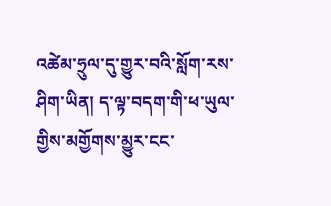འཚེམ་ཧྲུལ་དུ་གྱུར་བའི་སློག་རས་ཤིག་ཡིན། ད་ལྟ་བདག་གི་ཕ་ཡུལ་གྱིས་མགྱོགས་མྱུར་ངང་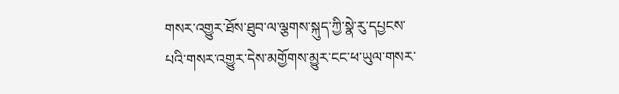གསར་འགྱུར་ཐོས་ཐུབ་ལ་ལྕགས་སྐུད་ཀྱི་སྣེ་རུ་དཔྱངས་པའི་གསར་འགྱུར་དེས་མགྱོགས་མྱུར་ངང་ཕ་ཡུལ་གསར་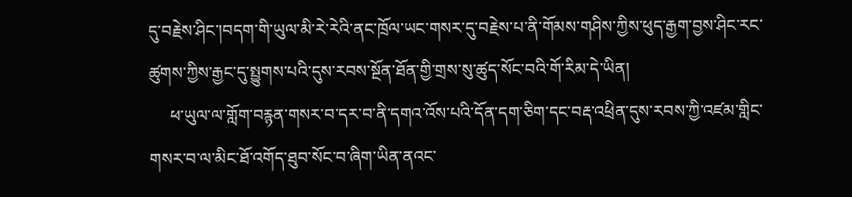དུ་བརྗེས་ཤིང་།བདག་གི་ཡུལ་མི་རེ་རེའི་ནང་ཁྲོལ་ཡང་གསར་དུ་བརྗེས་པ་ནི་གོམས་གཤིས་ཀྱིས་ཕུད་རྒྱག་བྱས་ཤིང་རང་ཚུགས་ཀྱིས་རྒྱང་དུ་སྤྱུགས་པའི་དུས་རབས་སྔོན་ཐོན་གྱི་གྲས་སུ་ཚུད་སོང་བའི་གོ་རིམ་དེ་ཡིན།
     ཕ་ཡུལ་ལ་གློག་བརྙན་གསར་བ་དར་བ་ནི་དགའ་འོས་པའི་དོན་དག་ཅིག་དང་བརྡ་འཕྲིན་དུས་རབས་ཀྱི་འཛམ་གླིང་གསར་བ་ལ་མིང་ཐོ་འགོད་ཐུབ་སོང་བ་ཞིག་ཡིན་ནའང་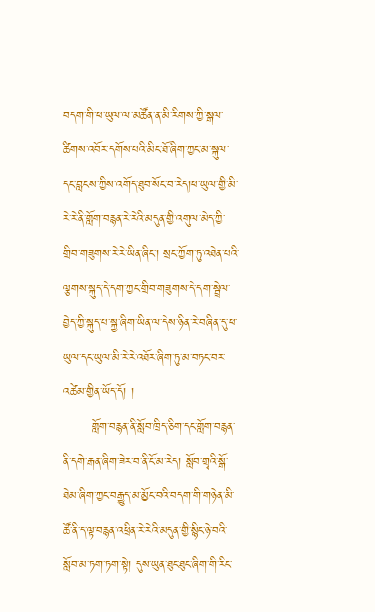བདག་གི་ཕ་ཡུལ་ལ་མཚོན་ན་མི་རིགས་ཀྱི་སྒལ་ཚིགས་འབོར་དགོས་པའི་མིང་ཐོ་ཞིག་ཀྱང་མ་སྐུལ་དང་བླངས་ཀྱིས་འགོད་ཐུབ་སོང་བ་རེད།ཕ་ཡུལ་གྱི་མི་རེ་རེ་ནི་གློག་བརྙན་རེ་རེའི་མདུན་གྱི་འགུལ་མེད་ཀྱི་གྲིབ་གཟུགས་རེ་རེ་ཡིན་ཞིང་། སྲང་ཀྱོག་ཏུ་འཐེན་པའི་ལྕགས་སྐུད་དེ་དག་ཀྱང་གྲིབ་གཟུགས་དེ་དག་སྦྲེལ་བྱེད་ཀྱི་སྐུད་པ་སྐྱ་ཞིག་ཡིན་ལ་དེས་ཉིན་རེ་བཞིན་དུ་ཕ་ཡུལ་དང་ཡུལ་མི་རེ་རེ་འཐོར་ཞིག་ཏུ་མ་བཏང་བར་འཚེམ་གྱིན་ཡོད་དོ། །
       གློག་བརྙན་ནི་སློབ་ཁྲིད་ཅིག་དང་གློག་བརྙན་ནི་དགེ་རྒན་ཞིག་ཟེར་བ་ནི་ངོ་མ་རེད། སློབ་གྲྭའི་སྒོ་ཐེམ་ཞིག་ཀྱང་བརྒྱུད་མ་མྱོང་བའི་བདག་གི་གཉེན་མི་ཚོ་ནི་ད་ལྟ་བརྙན་འཕྲིན་རེ་རེའི་མདུན་གྱི་སྙིང་ཉེ་བའི་སློབ་མ་ཏག་ཏག་སྟེ། དུས་ཡུན་ཐུང་ཐུང་ཞིག་གི་རིང་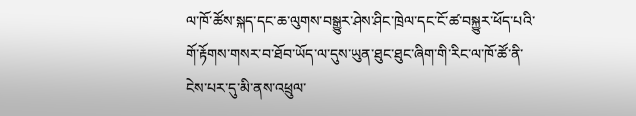ལ་ཁོ་ཚོས་སྐད་དང་ཆ་ལུགས་བསྒྱུར་ཤེས་ཤིང་ཁྲེལ་དང་ངོ་ཚ་བསྐྱུར་ཕོད་པའི་གོ་རྟོགས་གསར་བ་ཐོབ་ཡོད་ལ་དུས་ཡུན་ཐུང་ཐུང་ཞིག་གི་རིང་ལ་ཁོ་ཚོ་ནི་ངེས་པར་དུ་མི་ནས་འཕྲུལ་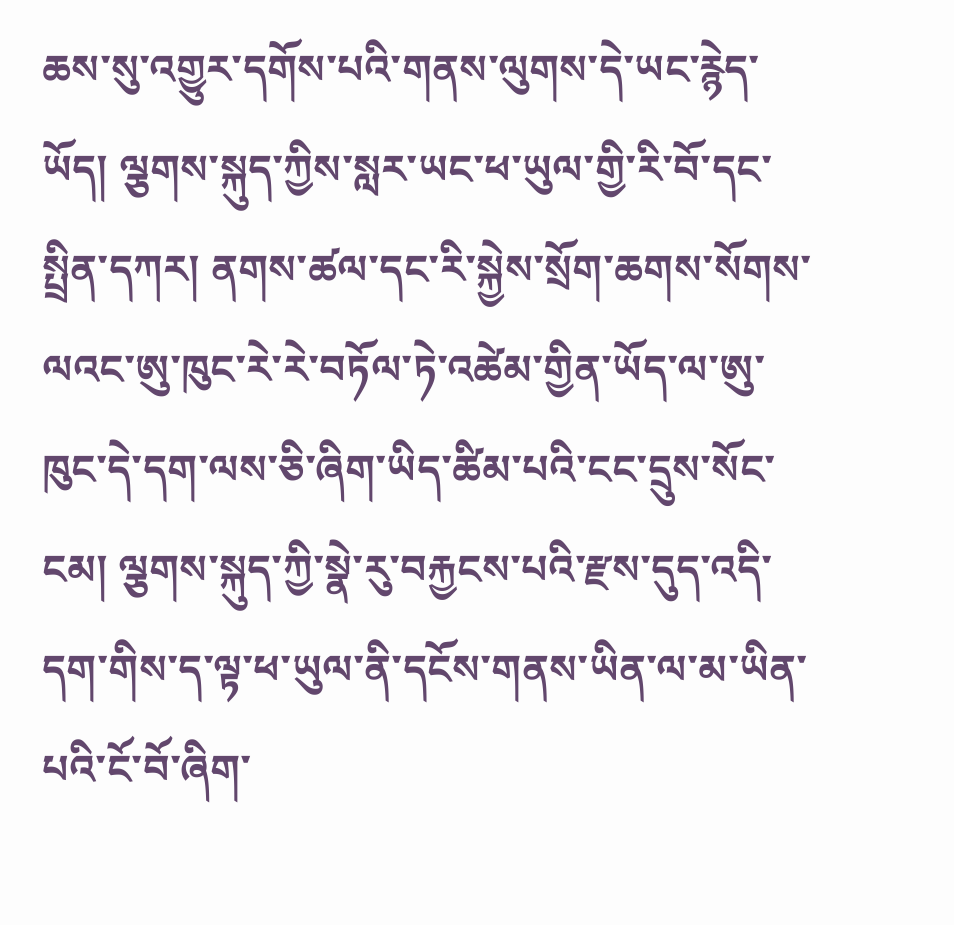ཆས་སུ་འགྱུར་དགོས་པའི་གནས་ལུགས་དེ་ཡང་རྙེད་ཡོད། ལྕགས་སྐུད་ཀྱིས་སླར་ཡང་ཕ་ཡུལ་གྱི་རི་བོ་དང་སྤྲིན་དཀར། ནགས་ཚལ་དང་རི་སྐྱེས་སྲོག་ཆགས་སོགས་ལའང་ཨུ་ཁུང་རེ་རེ་བཏོལ་ཏེ་འཚེམ་གྱིན་ཡོད་ལ་ཨུ་ཁུང་དེ་དག་ལས་ཅི་ཞིག་ཡིད་ཚིམ་པའི་ངང་དྲུས་སོང་ངམ། ལྕགས་སྐུད་ཀྱི་སྣེ་རུ་བརྐྱངས་པའི་རྫས་དུད་འདི་དག་གིས་ད་ལྟ་ཕ་ཡུལ་ནི་དངོས་གནས་ཡིན་ལ་མ་ཡིན་པའི་ངོ་བོ་ཞིག་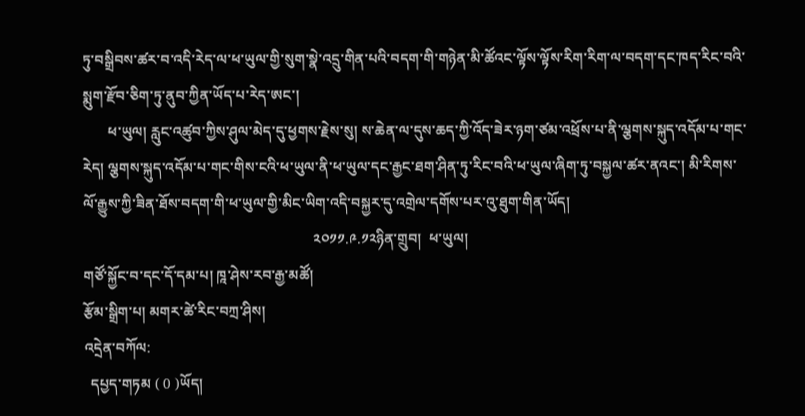ཏུ་བསྒྲིབས་ཚར་བ་འདི་རེད་ལ་ཕ་ཡུལ་གྱི་སུག་སྣེ་འདྲུ་གིན་པའི་བདག་གི་གཉེན་མི་ཚོའང་ལྟོས་ལྟོས་རིག་རིག་ལ་བདག་དང་ཁད་རིང་བའི་སྨུག་རྫོབ་ཅིག་ཏུ་ནུབ་ཀྱིན་ཡོད་པ་རེད་ཨང་།
       ཕ་ཡུལ། རླུང་འཚུབ་ཀྱིས་ཤུལ་མེད་དུ་ཕྱགས་རྗེས་སུ། ས་ཆེན་ལ་དུས་ཆད་ཀྱི་འོད་ཟེར་ཉག་ཙམ་འཕྲོས་པ་ནི་ལྕགས་སྐུད་འདོམ་པ་གང་རེད། ལྕགས་སྐུད་འདོམ་པ་གང་གིས་ངའི་ཕ་ཡུལ་ནི་ཕ་ཡུལ་དང་རྒྱང་ཐག་ཤིན་ཏུ་རིང་བའི་ཕ་ཡུལ་ཞིག་ཏུ་བསྐྱལ་ཚར་ནའང་། མི་རིགས་ལོ་རྒྱུས་ཀྱི་ཟིན་ཐོས་བདག་གི་ཕ་ཡུལ་གྱི་མིང་ཡིག་འདི་བསྐྱར་དུ་འགྲེལ་དགོས་པར་འུ་ཐུག་གིན་ཡོད།
                                                               ༢༠༡༡.༩.༡༢ཉིན་གྲུབ།  ཕ་ཡུལ།
གཙོ་སྐྱོང་བ་དང་དོ་དམ་པ། ཁཱ་ཤེས་རབ་རྒྱ་མཚོ།
རྩོམ་སྒྲིག་པ། མགར་ཚེ་རིང་བཀྲ་ཤིས།
འདྲེན་བཀོལ:
  དཔྱད་གཏམ ( 0 )ཡོད།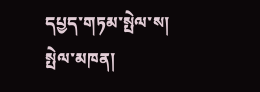དཔྱད་གཏམ་སྤེལ་ས།
སྤེལ་མཁན།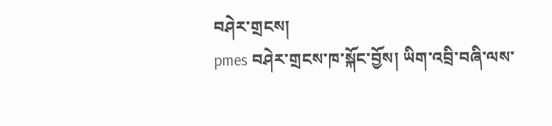བཤེར་གྲངས།
pmes བཤེར་གྲངས་ཁ་སྐོང་བྱོས། ཡིག་འབྲི་བཞི་ལས་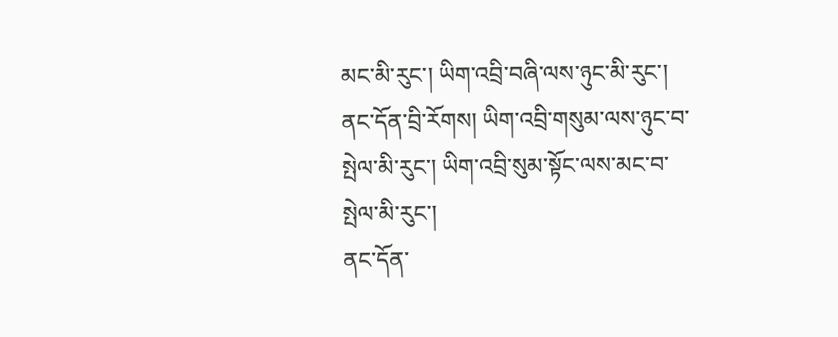མང་མི་རུང་། ཡིག་འབྲི་བཞི་ལས་ཉུང་མི་རུང་།
ནང་དོན་བྲི་རོགས། ཡིག་འབྲི་གསུམ་ལས་ཉུང་བ་སྤེལ་མི་རུང་། ཡིག་འབྲི་སུམ་སྟོང་ལས་མང་བ་སྤེལ་མི་རུང་།
ནང་དོན་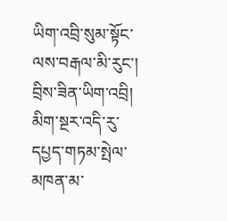ཡིག་འབྲི་སུམ་སྟོང་ལས་བརྒལ་མི་རུང་། བྲིས་ཟིན་ཡིག་འབྲི།
མིག་སྔར་འདི་རུ་དཔྱད་གཏམ་སྤེལ་མཁན་མ་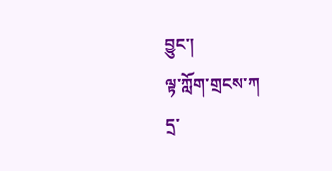བྱུང་།
ལྟ་ཀློག་གྲངས་ཀ
དྲ་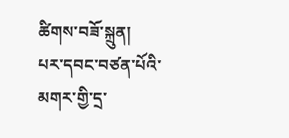ཚིགས་བཟོ་སྐྲུན།
པར་དབང་བཙན་པོའི་མགར་གྱི་དྲ་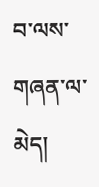བ་ལས་གཞན་ལ་མེད།